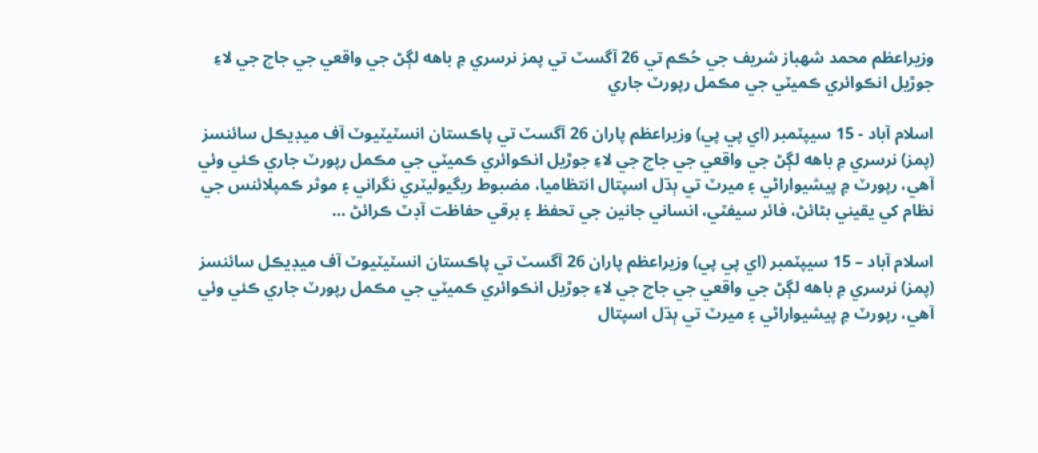وزيراعظم محمد شهباز شريف جي حُڪم تي 26 آگسٽ تي پمز نرسري ۾ باهه لڳڻ جي واقعي جي جاچ جي لاءِ جوڙيل انڪوائري ڪميٽي جي مڪمل رپورٽ جاري

اسلام آباد - 15 سيپٽمبر (اي پي پي) وزيراعظم پاران 26 آگسٽ تي پاڪستان انسٽيٽيوٽ آف ميڊيڪل سائنسز (پمز) نرسري ۾ باهه لڳڻ جي واقعي جي جاچ جي لاءِ جوڙيل انڪوائري ڪميٽي جي مڪمل رپورٽ جاري ڪئي وئي آهي، رپورٽ ۾ پيشيواراڻي ۽ ميرٽ تي ٻڌل اسپتال انتظاميا، مضبوط ريگيوليٽري نگراني ۽ موثر ڪمپلائنس جي نظام کي يقيني بڻائڻ، فائر سيفٽي، انساني جانين جي تحفظ ۽ برقي حفاظت آڊٽ ڪرائڻ …

اسلام آباد – 15 سيپٽمبر (اي پي پي) وزيراعظم پاران 26 آگسٽ تي پاڪستان انسٽيٽيوٽ آف ميڊيڪل سائنسز (پمز) نرسري ۾ باهه لڳڻ جي واقعي جي جاچ جي لاءِ جوڙيل انڪوائري ڪميٽي جي مڪمل رپورٽ جاري ڪئي وئي آهي، رپورٽ ۾ پيشيواراڻي ۽ ميرٽ تي ٻڌل اسپتال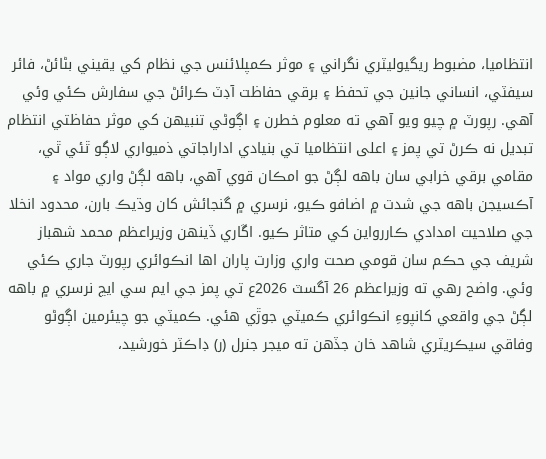انتظاميا، مضبوط ريگيوليٽري نگراني ۽ موثر ڪمپلائنس جي نظام کي يقيني بڻائڻ، فائر سيفٽي، انساني جانين جي تحفظ ۽ برقي حفاظت آڊٽ ڪرائڻ جي سفارش ڪئي وئي آهي. رپورٽ ۾ چيو ويو آهي ته معلوم خطرن ۽ اڳوڻي تنبيهن کي موثر حفاظتي انتظام تبديل نه ڪرڻ تي پمز ۽ اعلى انتظاميا تي بنيادي اداراجاتي ذميواري لاڳو ٿئي ٿي، مقامي برقي خرابي سان باهه لڳڻ جو امڪان قوي آهي، باهه لڳڻ واري مواد ۽ آڪسيجن باهه جي شدت ۾ اضافو ڪيو، نرسري ۾ گنجائش کان وڌيڪ بارن، محدود انخلا جي صلاحيت امدادي ڪاررواين کي متاثر ڪيو. اڱاري ڏينهن وزيراعظم محمد شهباز شريف جي حڪم سان قومي صحت واري وزارت پاران اها انڪوائري رپورٽ جاري ڪئي وئي. واضح رهي ته وزيراعظم 26 آگسٽ 2026ع تي پمز جي ايم سي ايڇ نرسري ۾ باهه لڳڻ جي واقعي کانپوءِ انڪوائري ڪميٽي جوڙي هئي. ڪميٽي جو چيئرمين اڳوڻو وفاقي سيڪريٽري شاهد خان جڏهن ته ميجر جنرل (ر) ڊاڪٽر خورشيد،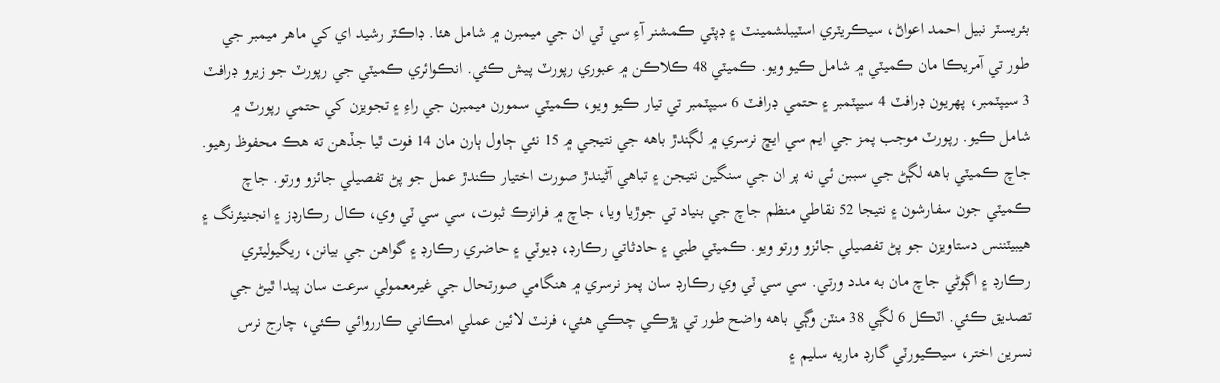بئريسٽر نبيل احمد اعواڻ، سيڪريٽري اسٽيبلشمينٽ ۽ ڊپٽي ڪمشنر آءِ سي ٽي ان جي ميمبرن ۾ شامل هئا. ڊاڪٽر رشيد اي کي ماهر ميمبر جي طور تي آمريڪا مان ڪميٽي ۾ شامل ڪيو ويو. ڪميٽي 48 ڪلاڪن ۾ عبوري رپورٽ پيش ڪئي. انڪوائري ڪميٽي جي رپورٽ جو زيرو ڊرافٽ 3 سيپٽمبر، پهريون ڊرافٽ 4 سيپٽمبر ۽ حتمي ڊرافٽ 6 سيپٽمبر تي تيار ڪيو ويو، ڪميٽي سمورن ميمبرن جي راءِ ۽ تجويزن کي حتمي رپورٽ ۾ شامل ڪيو. رپورٽ موجب پمز جي ايم سي ايڇ نرسري ۾ لڳندڙ باهه جي نتيجي ۾ 15 نئي ڄاول ٻارن مان 14 فوت ٿيا جڏهن ته هڪ محفوظ رهيو. جاچ ڪميٽي باهه لڳڻ جي سببن ئي نه پر ان جي سنگين نتيجن ۽ تباهي آڻيندڙ صورت اختيار ڪندڙ عمل جو پڻ تفصيلي جائزو ورتو. جاچ ڪميٽي جون سفارشون ۽ نتيجا 52 نقاطي منظم جاچ جي بنياد تي جوڙيا ويا، جاچ ۾ فرانزڪ ثبوت، سي سي ٽي وي، ڪال رڪارڊز ۽ انجنيئرنگ ۽ هيبيٽننس دستاويزن جو پڻ تفصيلي جائزو ورتو ويو. ڪميٽي طبي ۽ حادثاتي رڪارڊ، ڊيوٽي ۽ حاضري رڪارڊ ۽ گواهن جي بيانن، ريگيوليٽري رڪارڊ ۽ اڳوڻي جاچ مان به مدد ورتي. سي سي ٽي وي رڪارڊ سان پمز نرسري ۾ هنگامي صورتحال جي غيرمعمولي سرعت سان پيدا ٿيڻ جي تصديق ڪئي. اٽڪل 6 لڳي 38 منٽن وڳي باهه واضح طور تي ڀڙڪي چڪي هئي، فرنٽ لائين عملي امڪاني ڪارروائي ڪئي، چارج نرس نسرين اختر، سيڪيورٽي گارڊ ماريه سليم ۽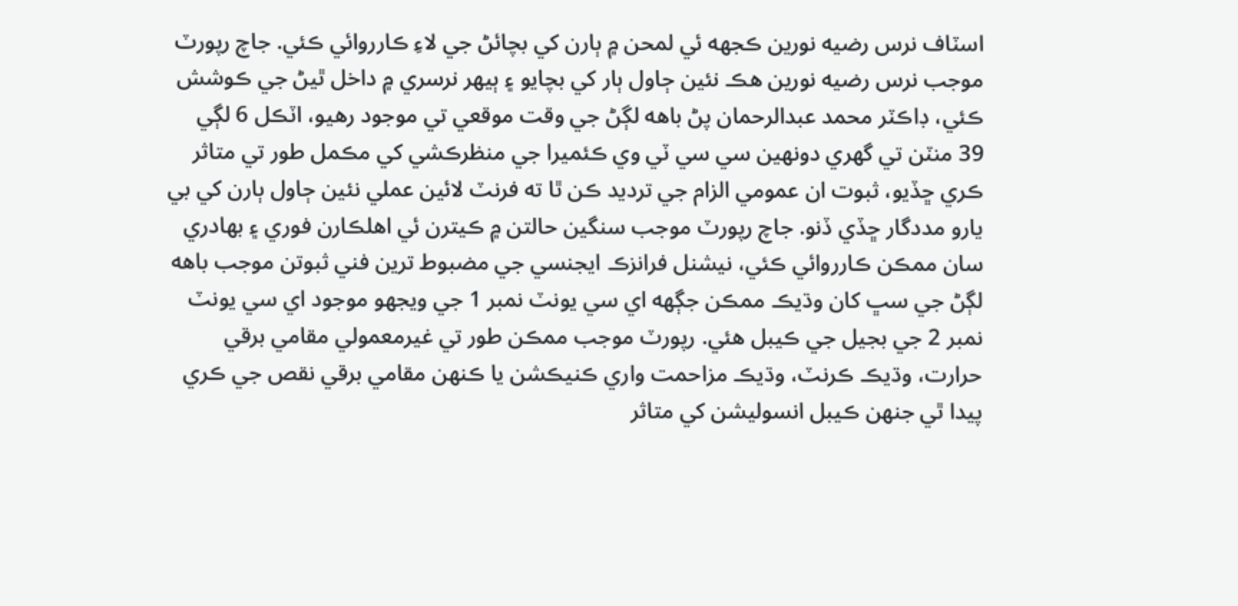اسٽاف نرس رضيه نورين ڪجهه ئي لمحن ۾ ٻارن کي بچائڻ جي لاءِ ڪارروائي ڪئي. جاچ رپورٽ موجب نرس رضيه نورين هڪ نئين ڄاول ٻار کي بچايو ۽ ٻيهر نرسري ۾ داخل ٿيڻ جي ڪوشش ڪئي، ڊاڪٽر محمد عبدالرحمان پڻ باهه لڳڻ جي وقت موقعي تي موجود رهيو، اٽڪل 6 لڳي 39 منٽن تي گهري دونهين سي سي ٽي وي ڪئميرا جي منظرڪشي کي مڪمل طور تي متاثر ڪري ڇڏيو، ثبوت ان عمومي الزام جي ترديد ڪن ٿا ته فرنٽ لائين عملي نئين ڄاول ٻارن کي بي يارو مددگار ڇڏي ڏنو. جاچ رپورٽ موجب سنگين حالتن ۾ ڪيترن ئي اهلڪارن فوري ۽ بهادري سان ممڪن ڪارروائي ڪئي، نيشنل فرانزڪ ايجنسي جي مضبوط ترين فني ثبوتن موجب باهه لڳڻ جي سڀ کان وڌيڪ ممڪن جڳهه اي سي يونٽ نمبر 1 جي ويجهو موجود اي سي يونٽ نمبر 2 جي بجيل جي ڪيبل هئي. رپورٽ موجب ممڪن طور تي غيرمعمولي مقامي برقي حرارت، وڌيڪ ڪرنٽ، وڌيڪ مزاحمت واري ڪنيڪشن يا ڪنهن مقامي برقي نقص جي ڪري پيدا ٿي جنهن ڪيبل انسوليشن کي متاثر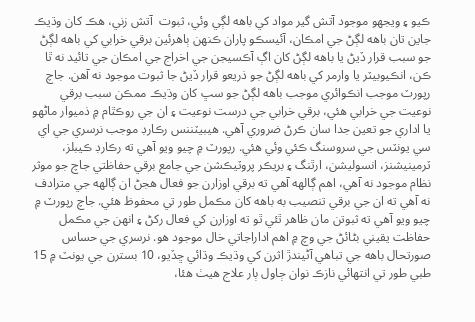ڪيو ۽ ويجهو موجود آتش گير مواد کي باهه لڳي وئي، ثبوت  آتش زني، هڪ کان وڌيڪ جاين تان باهه لڳڻ جي امڪان، آئيسڪو پاران ڪنهن ٻاهرئين برقي خرابي کي باهه لڳڻ جو سبب قرار ڏيڻ يا باهه لڳڻ کان اڳ آڪسيجن جي اخراج جي امڪان جي تائيد نه ٿا ڪن، انڪيوبيٽر يا وارمر کي باهه لڳڻ جو ذريعو قرار ڏيڻ جا ثبوت موجود نه آهن. جاچ رپورٽ موجب انڪوائري موجب باهه لڳڻ جو سڀ کان وڌيڪ ممڪن سبب برقي نوعيت جي خرابي هئي، برقي خرابي جي درست نوعيت ۽ ان جي روڪٿام ۾ ذميوار ماڻهو يا اداري جو تعين جدا سان ڪرڻ ضروري آهي. هيبيٽننس رڪارڊ موجب نرسري جي اي سي يونٽس جي سروسنگ ڪئي وئي هئي. رپورٽ ۾ چيو ويو آهي ته رڪارڊ ڪيبلز، ٽرمينيشنز، انسوليشن، ارٿنگ ۽ بريڪر پروٽيڪشن جي جامع برقي حفاظتي جاچ جو موثر نظام موجود نه آهي، اهم ڳالهه آهي ته برقي اوزارن جو فعال هجڻ ان ڳالهه جي مترادف نه آهي ته ان جي برقي تنصيب به باهه کان مڪمل طور تي محفوظ هئي. جاچ رپورٽ ۾ چيو ويو آهي ته ثبوتن مان ظاهر ٿئي ٿو ته اوزارن کي فعال رکڻ ۽ انهن جي مڪمل حفاظت يقيني بڻائڻ جي وچ ۾ اهم اداراجاتي خال موجود هو. نرسري جي حساس صورتحال باهه جي تباهي آڻيندڙ اثرن کي وڌيڪ وڌائي ڇڏيو، 10 بسترن جي يونٽ ۾ 15 طبي طور تي انتهائي نازڪ نوان ڄاول ٻار علاج هيٺ هئا،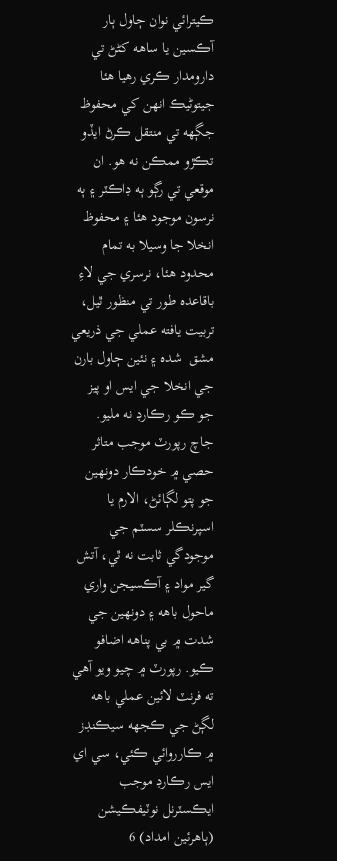ڪيترائي نوان ڄاول ٻار آڪسين يا ساهه کڻڻ تي دارومدار ڪري رهيا هئا جيتوڻيڪ انهن کي محفوظ جڳهه تي منتقل ڪرڻ ايڏو تڪڙو ممڪن نه هو. ان موقعي تي رڳو ٻه ڊاڪٽر ۽ ٻه نرسون موجود هئا ۽ محفوظ انخلا جا وسيلا به تمام محدود هئا، نرسري جي لاءِ باقاعده طور تي منظور ٿيل، تربيت يافته عملي جي ذريعي مشق  شده ۽ نئين ڄاول بارن جي انخلا جي ايس او پيز جو ڪو رڪارڊ نه مليو. جاچ رپورٽ موجب متاثر حصي ۾ خودڪار دونهين جو پتو لڳائڻ، الارم يا اسپرنڪلر سسٽم جي موجودگي ثابت نه ٿي، آتش گير مواد ۽ آڪسيجن واري ماحول باهه ۽ دونهين جي شدت ۾ بي پناهه اضافو ڪيو. رپورٽ ۾ چيو ويو آهي ته فرنٽ لائين عملي باهه لڳڻ جي ڪجهه سيڪنڊز ۾ ڪارروائي ڪئي، سي اي ايس رڪارڊ موجب ايڪسٽرنل نوٽيفڪيشن (ٻاهرئين امداد) 6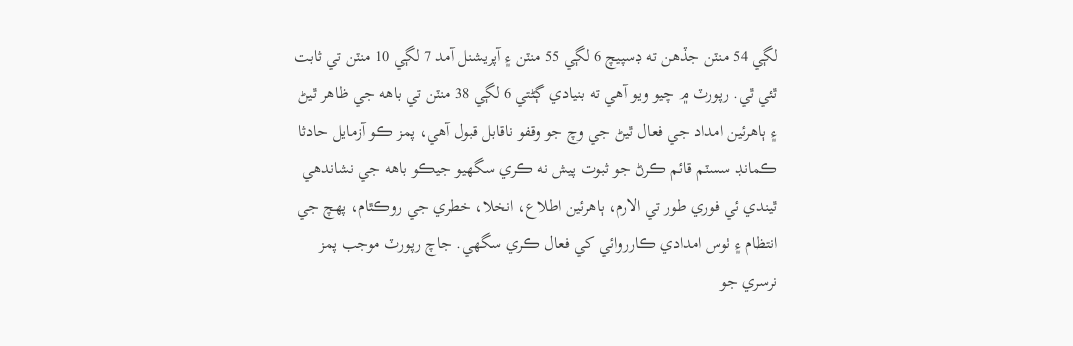لڳي 54 منٽن جڏهن ته ڊسپيچ 6 لڳي 55 منٽن ۽ آپريشنل آمد 7 لڳي 10 منٽن تي ثابت ٿئي ٿي. رپورٽ ۾ چيو ويو آهي ته بنيادي ڳڻتي 6 لڳي 38 منٽن تي باهه جي ظاهر ٿيڻ ۽ ٻاهرئين امداد جي فعال ٿيڻ جي وچ جو وقفو ناقابل قبول آهي، پمز ڪو آزمايل حادثا ڪمانڊ سسٽم قائم ڪرڻ جو ثبوت پيش نه ڪري سگهيو جيڪو باهه جي نشاندهي ٿيندي ئي فوري طور تي الارم، ٻاهرئين اطلاع، انخلا، خطري جي روڪٿام، پهچ جي انتظام ۽ ٺوس امدادي ڪارروائي کي فعال ڪري سگهي. جاچ رپورٽ موجب پمز نرسري جو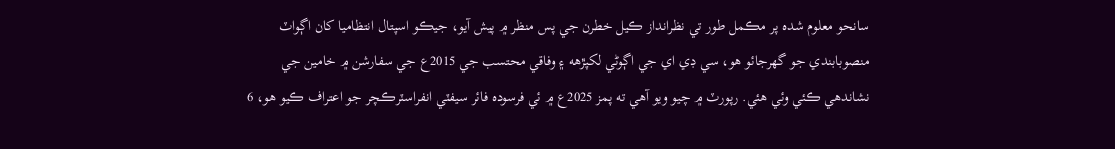سانحو معلوم شده پر مڪمل طور تي نظرانداز ڪيل خطرن جي پس منظر ۾ پيش آيو، جيڪو اسپتال انتظاميا کان اڳواٽ منصوبابندي جو گهرجائو هو، سي ڊي اي جي اڳوڻي لکپڙهه ۽ وفاقي محتسب جي 2015ع جي سفارشن ۾ خامين جي نشاندهي ڪئي وئي هئي. رپورٽ ۾ چيو ويو آهي ته پمز 2025ع ۾ ئي فرسوده فائر سيفٽي انفراسٽرڪچر جو اعتراف ڪيو هو، 6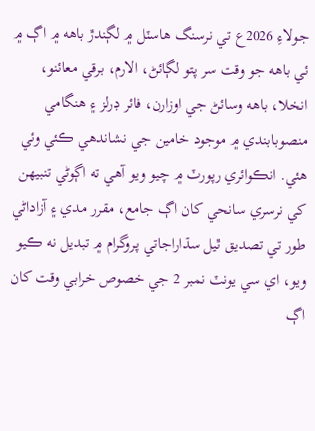جولاءِ 2026ع تي نرسنگ هاسٽل ۾ لڳندڙ باهه ۾ اڳ ۾ ئي باهه جو وقت سر پتو لڳائڻ، الارم، برقي معائنو، انخلا، باهه وسائڻ جي اوزارن، فائر ڊرلز ۽ هنگامي منصوبابندي ۾ موجود خامين جي نشاندهي ڪئي وئي هئي. انڪوائري رپورٽ ۾ چيو ويو آهي ته اڳوڻي تنبيهن کي نرسري سانحي کان اڳ جامع، مقرر مدي ۽ آزاداڻي طور تي تصديق ٿيل سڌاراجاتي پروگرام ۾ تبديل نه ڪيو ويو، اي سي يونٽ نمبر 2 جي خصوص خرابي وقت کان اڳ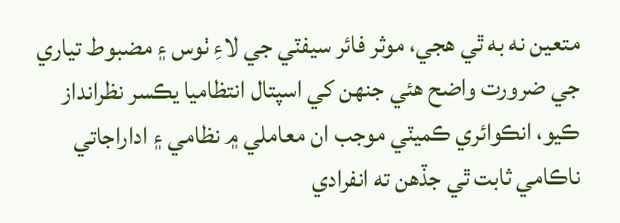متعين نه به ٿي هجي، موثر فائر سيفٽي جي لاءِ ٺوس ۽ مضبوط تياري جي ضرورت واضح هئي جنهن کي اسپتال انتظاميا يڪسر نظرانداز ڪيو، انڪوائري ڪميٽي موجب ان معاملي ۾ نظامي ۽ اداراجاتي ناڪامي ثابت ٿي جڏهن ته انفرادي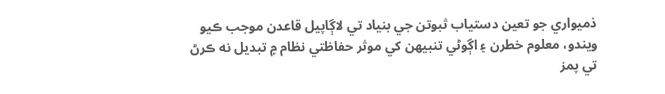ذميواري جو تعين دستياب ثبوتن جي بنياد تي لاڳاپيل قاعدن موجب ڪيو ويندو، معلوم خطرن ۽ اڳوڻي تنبيهن کي موثر حفاظتي نظام ۾ تبديل نه ڪرڻ تي پمز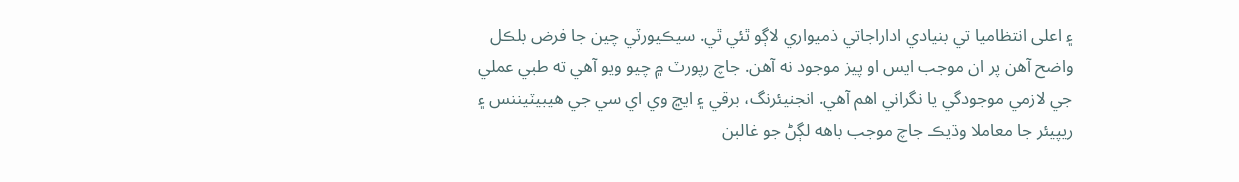۽ اعلى انتظاميا تي بنيادي اداراجاتي ذميواري لاڳو ٿئي ٿي. سيڪيورٽي چين جا فرض بلڪل واضح آهن پر ان موجب ايس او پيز موجود نه آهن. جاچ رپورٽ ۾ چيو ويو آهي ته طبي عملي جي لازمي موجودگي يا نگراني اهم آهي. انجنيئرنگ، برقي ۽ ايڇ وي اي سي جي هيبيٽيننس ۽ ريپيئر جا معاملا وڌيڪ جاچ موجب باهه لڳڻ جو غالبن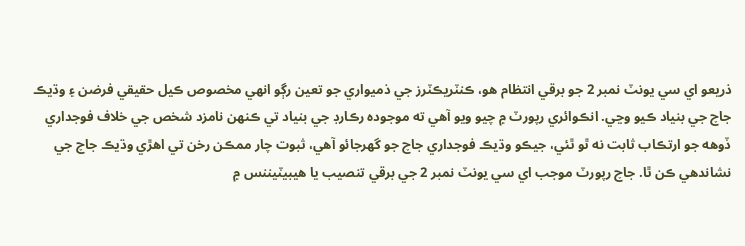ذريعو اي سي يونٽ نمبر 2 جو برقي انتظام هو، ڪنٽريڪٽرز جي ذميواري جو تعين رڳو انهي مخصوص ڪيل حقيقي فرضن ۽ وڌيڪ جاچ جي بنياد ڪيو وڃي. انڪوائري رپورٽ ۾ چيو ويو آهي ته موجوده رڪارڊ جي بنياد تي ڪنهن نامزد شخص جي خلاف فوجداري ڏوهه جو ارتڪاب ثابت نه ٿو ٿئي، جيڪو وڌيڪ فوجداري جاچ جو گهرجائو آهي، ثبوت چار ممڪن رخن تي اهڙي وڌيڪ جاچ جي نشاندهي ڪن ٿا. جاچ رپورٽ موجب اي سي يونٽ نمبر 2 جي برقي تنصيب يا هيبيٽيننس ۾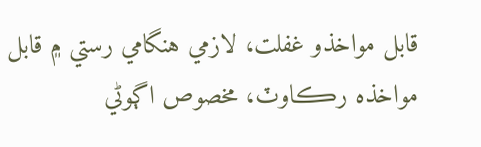قابل مواخذو غفلت، لازمي هنگامي رستي ۾ قابل مواخذه رڪاوٽ، مخصوص اڳوڻي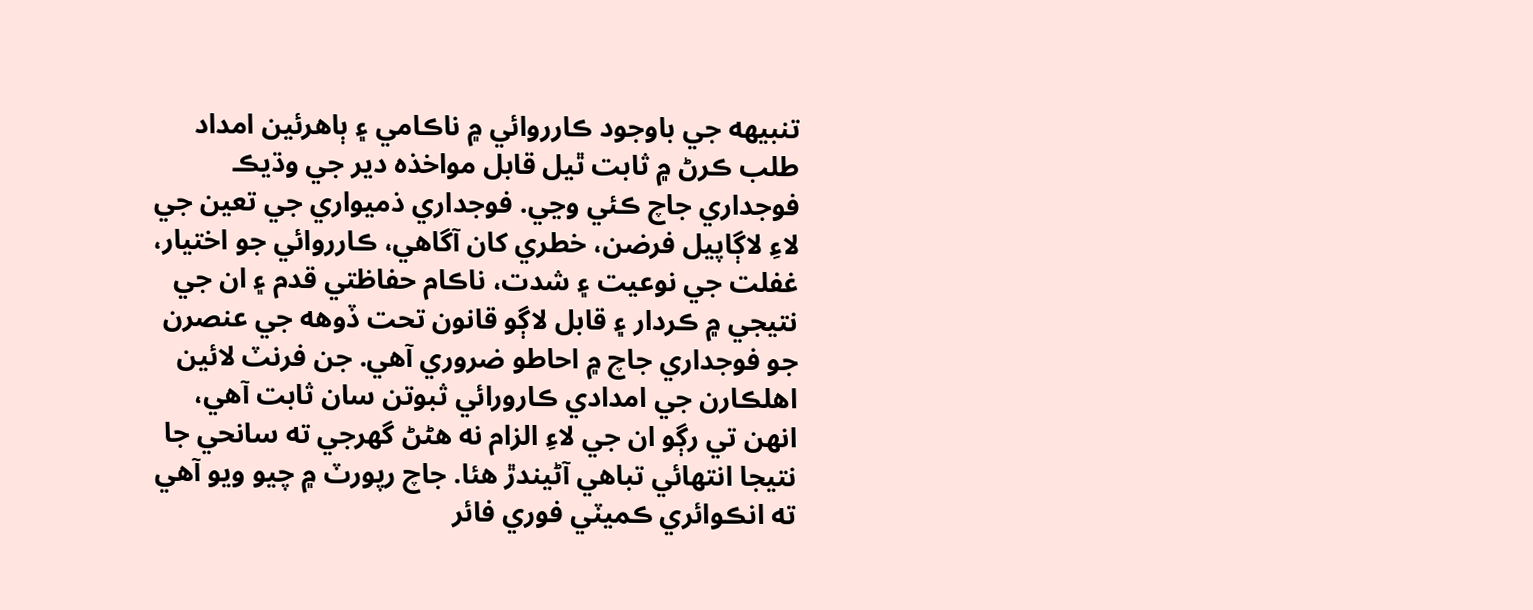تنبيهه جي باوجود ڪارروائي ۾ ناڪامي ۽ ٻاهرئين امداد طلب ڪرڻ ۾ ثابت ٿيل قابل مواخذه دير جي وڌيڪ فوجداري جاچ ڪئي وڃي. فوجداري ذميواري جي تعين جي لاءِ لاڳاپيل فرضن، خطري کان آگاهي، ڪارروائي جو اختيار، غفلت جي نوعيت ۽ شدت، ناڪام حفاظتي قدم ۽ ان جي نتيجي ۾ ڪردار ۽ قابل لاڳو قانون تحت ڏوهه جي عنصرن جو فوجداري جاچ ۾ احاطو ضروري آهي. جن فرنٽ لائين اهلڪارن جي امدادي ڪارورائي ثبوتن سان ثابت آهي، انهن تي رڳو ان جي لاءِ الزام نه هڻڻ گهرجي ته سانحي جا نتيجا انتهائي تباهي آڻيندڙ هئا. جاچ رپورٽ ۾ چيو ويو آهي ته انڪوائري ڪميٽي فوري فائر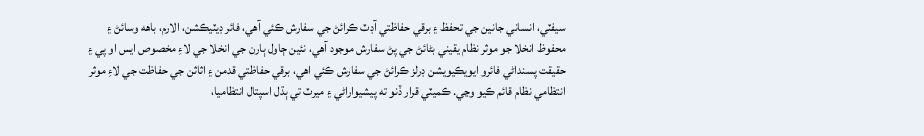سيفٽي، انساني جانين جي تحفظ ۽ برقي حفاظتي آڊٽ ڪرائڻ جي سفارش ڪئي آهي، فائر ڊيٽيڪشن، الارم، باهه وسائڻ ۽ محفوظ انخلا جو موثر نظام يقيني بڻائڻ جي پڻ سفارش موجود آهي، نئين ڄاول ٻارن جي انخلا جي لاءِ مخصوص ايس او پي ۽ حقيقت پسنداڻي فائرو ايويڪيويشن ڊرلز ڪرائڻ جي سفارش ڪئي اهي، برقي حفاظتي قدمن ۽ اثاثن جي حفاظت جي لاءِ موثر انتظامي نظام قائم ڪيو وڃي. ڪميٽي قرار ڏنو ته پيشيواراڻي ۽ ميرٽ تي ٻڌل اسپتال انتظاميا،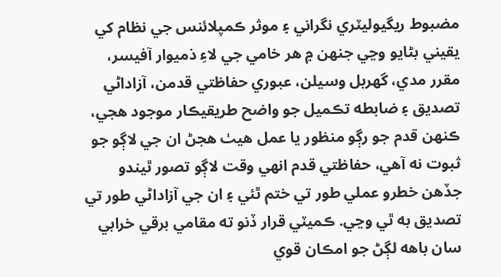مضبوط ريگيوليٽري نگراني ۽ موثر ڪمپلائنس جي نظام کي يقيني بڻايو وڃي جنهن ۾ هر خامي جي لاءِ ذميوار آفيسر، مقرر مدي، گهربل وسيلن، عبوري حفاظتي قدمن، آزاداڻي تصديق ۽ ضابطه تڪميل جو واضح طريقيڪار موجود هجي، ڪنهن قدم جو رڳو منظور يا عمل هيٺ هجڻ ان جي لاڳو جو ثبوت نه آهي، حفاظتي قدم انهي وقت لاڳو تصور ٿيندو جڏهن خطرو عملي طور تي ختم ٿئي ۽ ان جي آزاداڻي طور تي تصديق به ٿي وڃي. ڪميٽي قرار ڏنو ته مقامي برقي خرابي سان باهه لڳڻ جو امڪان قوي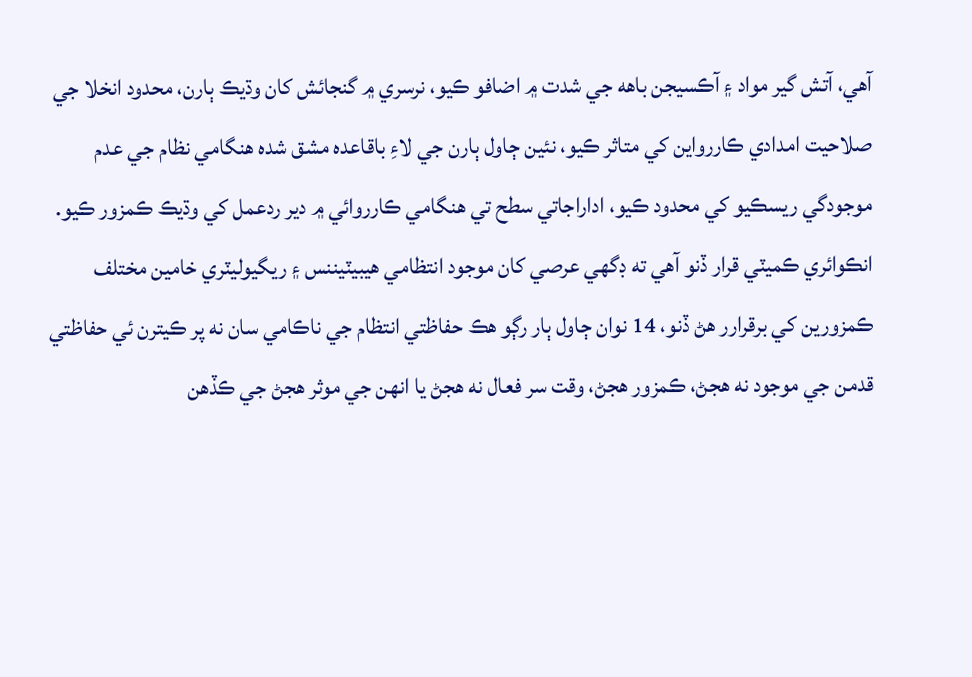آهي، آتش گير مواد ۽ آڪسيجن باهه جي شدت ۾ اضافو ڪيو، نرسري ۾ گنجائش کان وڌيڪ ٻارن، محدود انخلا جي صلاحيت امدادي ڪاررواين کي متاثر ڪيو، نئين ڄاول ٻارن جي لاءِ باقاعده مشق شده هنگامي نظام جي عدم موجودگي ريسڪيو کي محدود ڪيو، اداراجاتي سطح تي هنگامي ڪارروائي ۾ دير ردعمل کي وڌيڪ ڪمزور ڪيو. انڪوائري ڪميٽي قرار ڏنو آهي ته ڊگهي عرصي کان موجود انتظامي هيبيٽيننس ۽ ريگيوليٽري خامين مختلف ڪمزورين کي برقرارر هڻ ڏنو، 14 نوان ڄاول ٻار رڳو هڪ حفاظتي انتظام جي ناڪامي سان نه پر ڪيترن ئي حفاظتي قدمن جي موجود نه هجڻ، ڪمزور هجڻ، وقت سر فعال نه هجڻ يا انهن جي موثر هجڻ جي ڪڏهن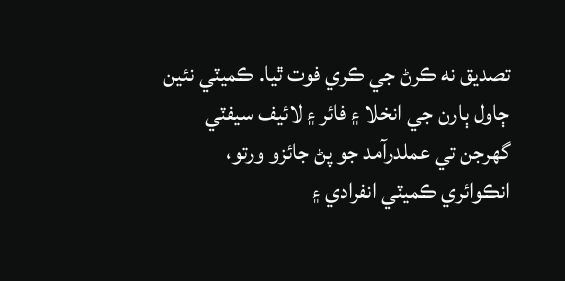تصديق نه ڪرڻ جي ڪري فوت ٿيا. ڪميٽي نئين ڄاول ٻارن جي انخلا ۽ فائر ۽ لائيف سيفٽي گهرجن تي عملدرآمد جو پڻ جائزو ورتو، انڪوائري ڪميٽي انفرادي ۽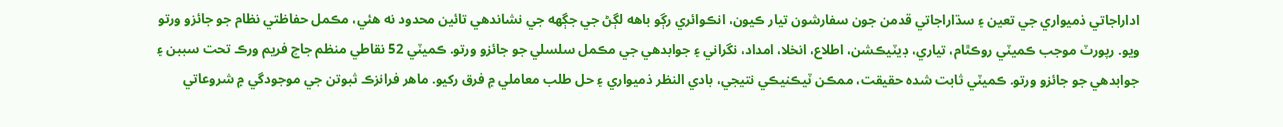اداراجاتي ذميواري جي تعين ۽ سڌاراجاتي قدمن جون سفارشون تيار ڪيون، انڪوائري رڳو باهه لڳڻ جي جڳهه جي نشاندهي تائين محدود نه هئي، مڪمل حفاظتي نظام جو جائزو ورتو ويو. رپورٽ موجب ڪميٽي روڪٿام، تياري، ڊيٽيڪشن، اطلاع، انخلا، امداد، نگراني ۽ جوابدهي جي مڪمل سلسلي جو جائزو ورتو. ڪميٽي 52 نقاطي منظم جاچ فريم ورڪ تحت سببن ۽ جوابدهي جو جائزو ورتو. ڪميٽي ثابت شده حقيقت، ممڪن ٽيڪنيڪي نتيجي، بادي النظر ذميواري ۽ حل طلب معاملي ۾ فرق رکيو. ماهر فرانزڪ ثبوتن جي موجودگي ۾ شروعاتي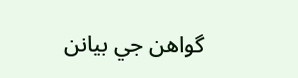گواهن جي بيانن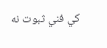کي فني ثبوت نه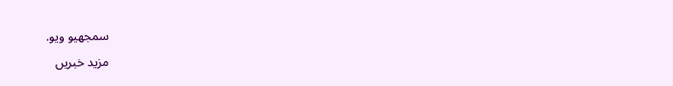سمجهيو ويو.

مزید خبریں